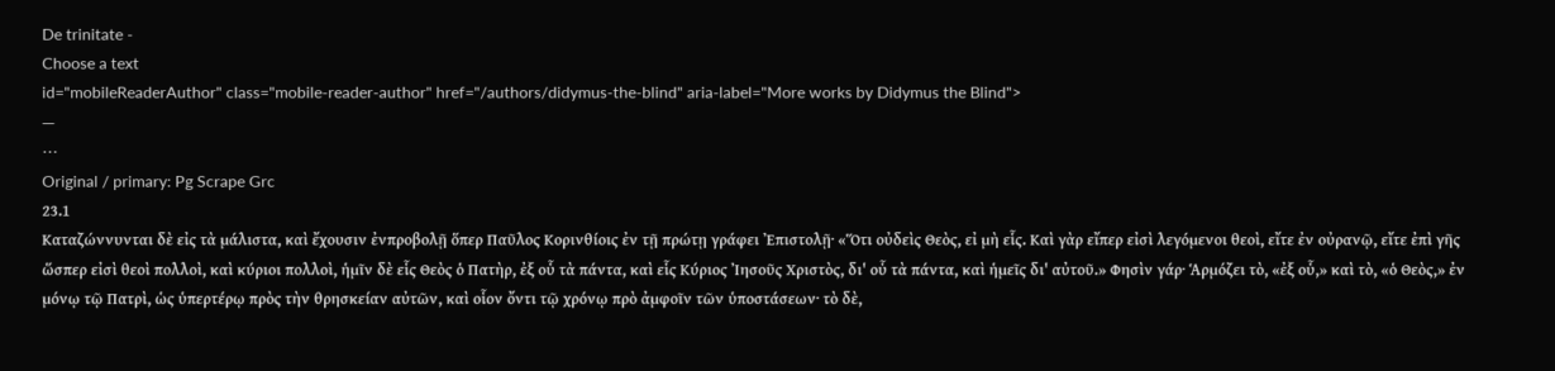De trinitate -
Choose a text
id="mobileReaderAuthor" class="mobile-reader-author" href="/authors/didymus-the-blind" aria-label="More works by Didymus the Blind">
—
⋯
Original / primary: Pg Scrape Grc
23.1
Καταζώννυνται δὲ εἰς τὰ μάλιστα, καὶ ἔχουσιν ἐνπροβολῇ ὅπερ Παῦλος Κορινθίοις ἐν τῇ πρώτῃ γράφει Ἐπιστολῇ· «Ὅτι οὐδεὶς Θεὸς, εἰ μὴ εἷς. Καὶ γὰρ εἴπερ εἰσὶ λεγόμενοι θεοὶ, εἴτε ἐν οὐρανῷ, εἴτε ἐπὶ γῆς ὥσπερ εἰσὶ θεοὶ πολλοὶ, καὶ κύριοι πολλοὶ, ἡμῖν δὲ εἷς Θεὸς ὁ Πατὴρ, ἐξ οὗ τὰ πάντα, καὶ εἷς Κύριος Ἰησοῦς Χριστὸς, δι' οὗ τὰ πάντα, καὶ ἡμεῖς δι' αὐτοῦ.» Φησὶν γάρ· Ἁρμόζει τὸ, «ἐξ οὗ,» καὶ τὸ, «ὁ Θεὸς,» ἐν μόνῳ τῷ Πατρὶ, ὡς ὑπερτέρῳ πρὸς τὴν θρησκείαν αὐτῶν, καὶ οἷον ὄντι τῷ χρόνῳ πρὸ ἀμφοῖν τῶν ὑποστάσεων· τὸ δὲ,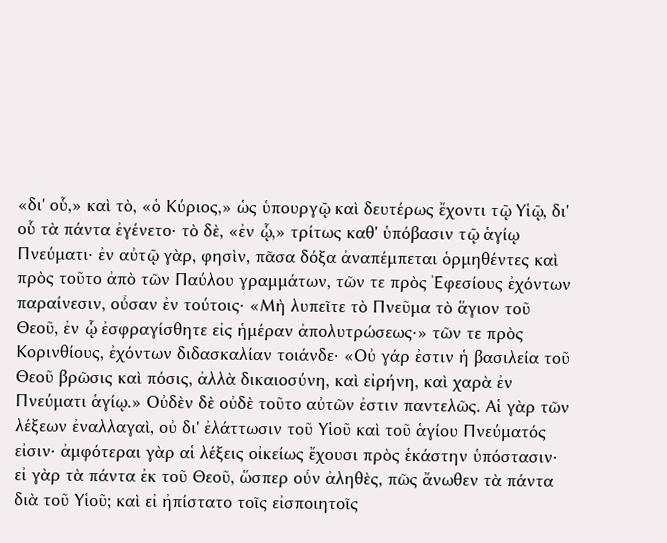«δι' οὗ,» καὶ τὸ, «ὁ Κύριος,» ὡς ὑπουργῷ καὶ δευτέρως ἔχοντι τῷ Υἱῷ, δι' οὗ τὰ πάντα ἐγένετο· τὸ δὲ, «ἐν ᾧ,» τρίτως καθ' ὑπόβασιν τῷ ἁγίῳ Πνεύματι· ἐν αὐτῷ γὰρ, φησὶν, πᾶσα δόξα ἀναπέμπεται ὁρμηθέντες καὶ πρὸς τοῦτο ἀπὸ τῶν Παύλου γραμμάτων, τῶν τε πρὸς Ἐφεσίους ἐχόντων παραίνεσιν, οὖσαν ἐν τούτοις· «Μὴ λυπεῖτε τὸ Πνεῦμα τὸ ἅγιον τοῦ Θεοῦ, ἐν ᾧ ἐσφραγίσθητε εἰς ἡμέραν ἀπολυτρώσεως·» τῶν τε πρὸς Κορινθίους, ἐχόντων διδασκαλίαν τοιάνδε· «Οὐ γάρ ἐστιν ἡ βασιλεία τοῦ Θεοῦ βρῶσις καὶ πόσις, ἀλλὰ δικαιοσύνη, καὶ εἰρήνη, καὶ χαρὰ ἐν Πνεύματι ἁγίῳ.» Οὐδὲν δὲ οὐδὲ τοῦτο αὐτῶν ἐστιν παντελῶς. Αἱ γὰρ τῶν λέξεων ἐναλλαγαὶ, οὐ δι' ἐλάττωσιν τοῦ Υἱοῦ καὶ τοῦ ἁγίου Πνεύματός εἰσιν· ἀμφότεραι γὰρ αἱ λέξεις οἰκείως ἔχουσι πρὸς ἑκάστην ὑπόστασιν· εἰ γὰρ τὰ πάντα ἐκ τοῦ Θεοῦ, ὥσπερ οὖν ἀληθὲς, πῶς ἄνωθεν τὰ πάντα διὰ τοῦ Υἱοῦ; καὶ εἰ ἠπίστατο τοῖς εἰσποιητοῖς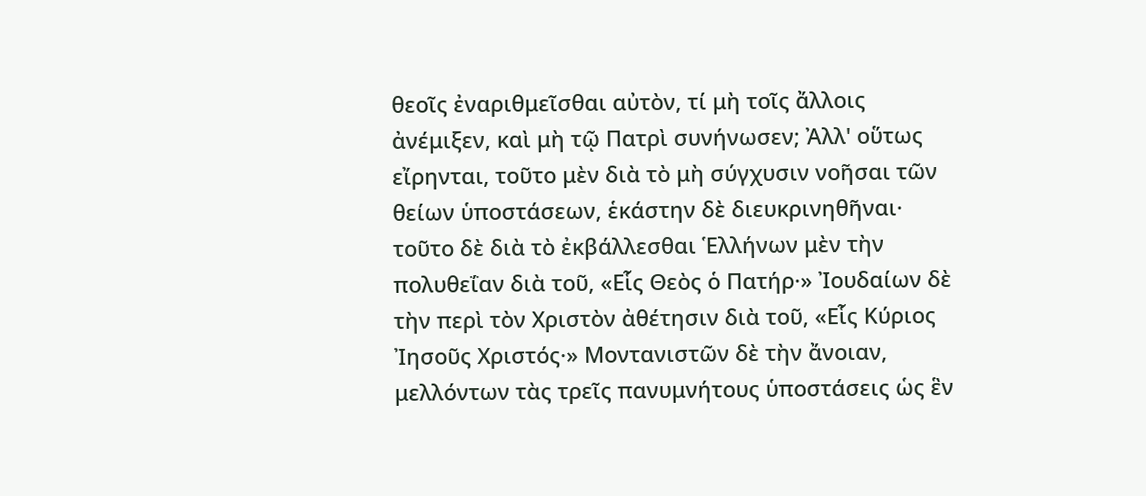θεοῖς ἐναριθμεῖσθαι αὐτὸν, τί μὴ τοῖς ἄλλοις ἀνέμιξεν, καὶ μὴ τῷ Πατρὶ συνήνωσεν; Ἀλλ' οὕτως εἴρηνται, τοῦτο μὲν διὰ τὸ μὴ σύγχυσιν νοῆσαι τῶν θείων ὑποστάσεων, ἑκάστην δὲ διευκρινηθῆναι· τοῦτο δὲ διὰ τὸ ἐκβάλλεσθαι Ἑλλήνων μὲν τὴν πολυθεΐαν διὰ τοῦ, «Εἷς Θεὸς ὁ Πατήρ·» Ἰουδαίων δὲ τὴν περὶ τὸν Χριστὸν ἀθέτησιν διὰ τοῦ, «Εἷς Κύριος Ἰησοῦς Χριστός·» Μοντανιστῶν δὲ τὴν ἄνοιαν, μελλόντων τὰς τρεῖς πανυμνήτους ὑποστάσεις ὡς ἓν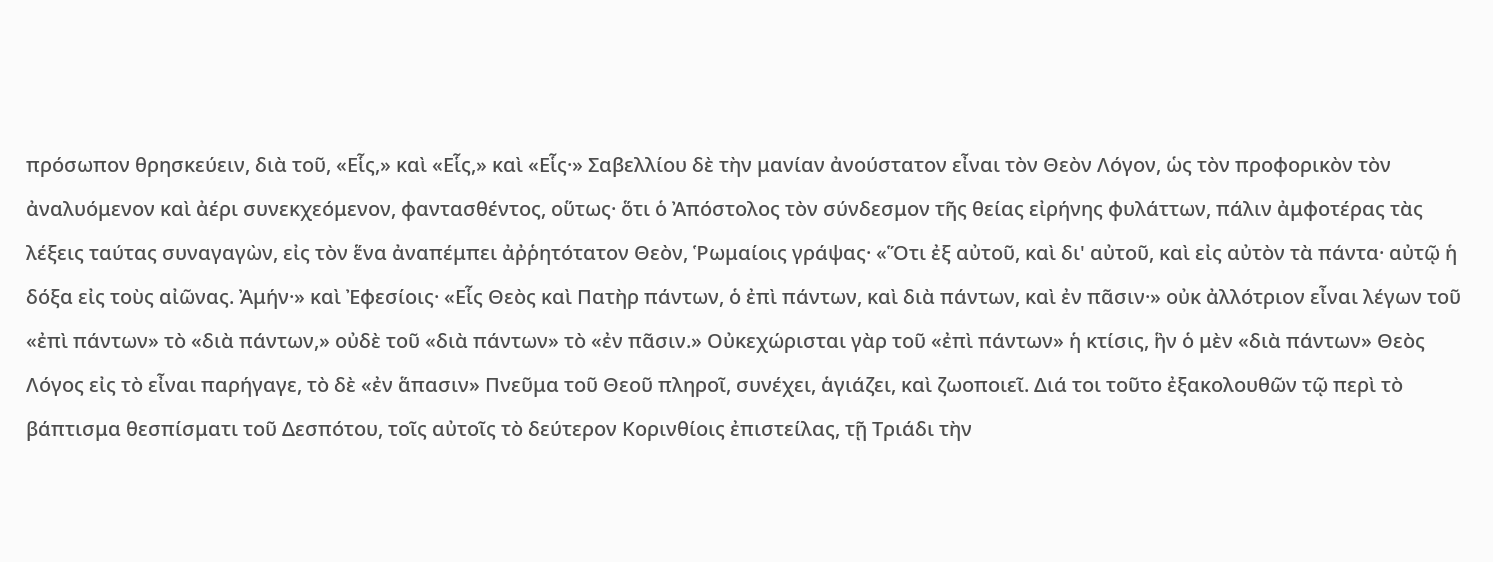πρόσωπον θρησκεύειν, διὰ τοῦ, «Εἷς,» καὶ «Εἷς,» καὶ «Εἷς·» Σαβελλίου δὲ τὴν μανίαν ἀνούστατον εἶναι τὸν Θεὸν Λόγον, ὡς τὸν προφορικὸν τὸν ἀναλυόμενον καὶ ἀέρι συνεκχεόμενον, φαντασθέντος, οὕτως· ὅτι ὁ Ἀπόστολος τὸν σύνδεσμον τῆς θείας εἰρήνης φυλάττων, πάλιν ἀμφοτέρας τὰς λέξεις ταύτας συναγαγὼν, εἰς τὸν ἕνα ἀναπέμπει ἀῤῥητότατον Θεὸν, Ῥωμαίοις γράψας· «Ὅτι ἐξ αὐτοῦ, καὶ δι' αὐτοῦ, καὶ εἰς αὐτὸν τὰ πάντα· αὐτῷ ἡ δόξα εἰς τοὺς αἰῶνας. Ἀμήν·» καὶ Ἐφεσίοις· «Εἷς Θεὸς καὶ Πατὴρ πάντων, ὁ ἐπὶ πάντων, καὶ διὰ πάντων, καὶ ἐν πᾶσιν·» οὐκ ἀλλότριον εἶναι λέγων τοῦ «ἐπὶ πάντων» τὸ «διὰ πάντων,» οὐδὲ τοῦ «διὰ πάντων» τὸ «ἐν πᾶσιν.» Οὐκεχώρισται γὰρ τοῦ «ἐπὶ πάντων» ἡ κτίσις, ἣν ὁ μὲν «διὰ πάντων» Θεὸς Λόγος εἰς τὸ εἶναι παρήγαγε, τὸ δὲ «ἐν ἅπασιν» Πνεῦμα τοῦ Θεοῦ πληροῖ, συνέχει, ἁγιάζει, καὶ ζωοποιεῖ. Διά τοι τοῦτο ἐξακολουθῶν τῷ περὶ τὸ βάπτισμα θεσπίσματι τοῦ Δεσπότου, τοῖς αὐτοῖς τὸ δεύτερον Κορινθίοις ἐπιστείλας, τῇ Τριάδι τὴν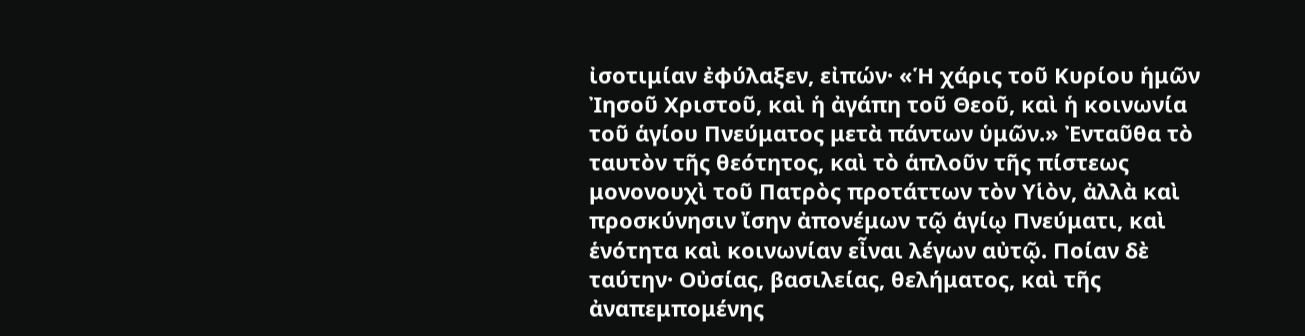ἰσοτιμίαν ἐφύλαξεν, εἰπών· «Ἡ χάρις τοῦ Κυρίου ἡμῶν Ἰησοῦ Χριστοῦ, καὶ ἡ ἀγάπη τοῦ Θεοῦ, καὶ ἡ κοινωνία τοῦ ἁγίου Πνεύματος μετὰ πάντων ὑμῶν.» Ἐνταῦθα τὸ ταυτὸν τῆς θεότητος, καὶ τὸ ἁπλοῦν τῆς πίστεως μονονουχὶ τοῦ Πατρὸς προτάττων τὸν Υἱὸν, ἀλλὰ καὶ προσκύνησιν ἴσην ἀπονέμων τῷ ἁγίῳ Πνεύματι, καὶ ἑνότητα καὶ κοινωνίαν εἶναι λέγων αὐτῷ. Ποίαν δὲ ταύτην· Οὐσίας, βασιλείας, θελήματος, καὶ τῆς ἀναπεμπομένης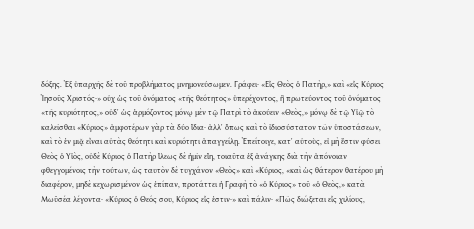δόξης. Ἐξ ὑπαρχῆς δὲ τοῦ προβλήματος μνημονεύσωμεν. Γράφει· «Εἷς Θεὸς ὁ Πατὴρ,» καὶ «εἷς Κύριος Ἰησοῦς Χριστός·» οὐχ ὡς τοῦ ὀνόματος «τῆς θεότητος» ὑπερέχοντος, ἢ πρωτεύοντος τοῦ ὀνόματος «τῆς κυριότητος,» οὐδ' ὡς ἁρμόζοντος μόνῳ μὲν τῷ Πατρὶ τὸ ἀκούειν «Θεὸς,» μόνῳ δὲ τῷ Υἱῷ τὸ καλεῖσθαι «Κύριος» ἀμφοτέρων γὰρ τὰ δύο ἴδια· ἀλλ' ὅπως καὶ τὸ ἰδιοσύστατον τῶν ὑποστάσεων, καὶ τὸ ἐν μιᾷ εἶναι αὐτὰς θεότητι καὶ κυριότητι ἀπαγγείλῃ. Ἐπείτοιγε, κατ' αὐτοὺς, εἰ μὴ ἔστιν φύσει Θεὸς ὁ Υἱὸς, οὐδὲ Κύριος ὁ Πατὴρ ἵλεως δὲ ἡμῖν εἴη, τοιαῦτα ἐξ ἀνάγκης διὰ τὴν ἀπόνοιαν φθεγγομένοις τὴν τούτων, ὡς ταυτὸν δὲ τυγχάνον «Θεὸς» καὶ «Κύριος, «καὶ ὡς θάτερον θατέρου μὴ διαφέρον, μηδὲ κεχωρισμένον ὡς ἐπίπαν, προτάττει ἡ Γραφὴ τὸ «ὁ Κύριος» τοῦ «ὁ Θεὸς,» κατὰ Μωϋσέα λέγοντα· «Κύριος ὁ Θεός σου, Κύριος εἷς ἐστιν·» καὶ πάλιν· «Πῶς διώξεται εἷς χιλίους,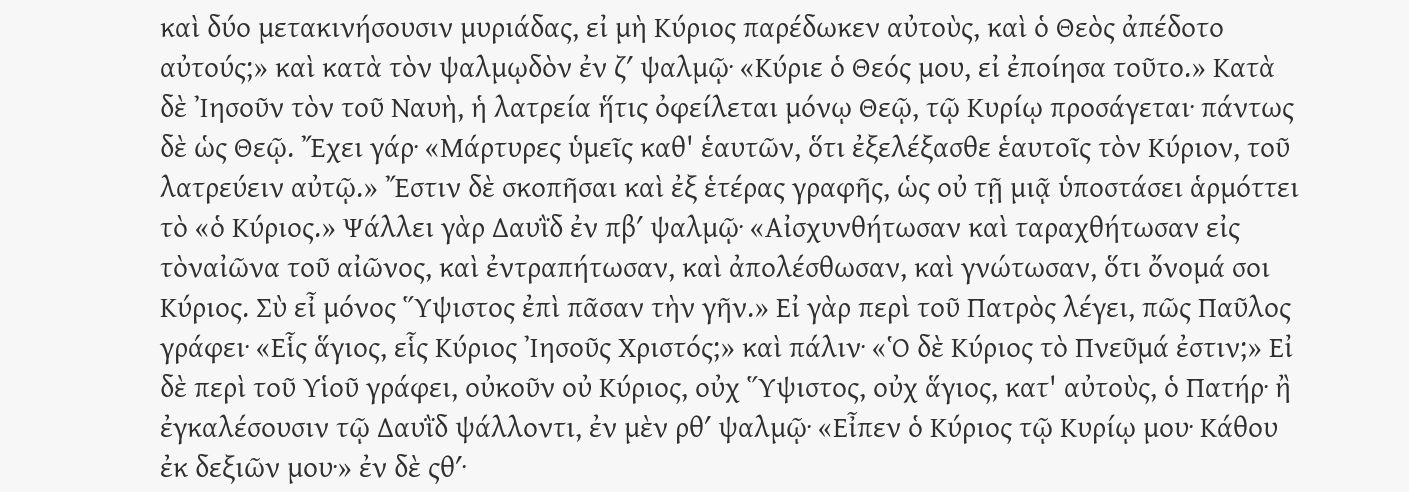καὶ δύο μετακινήσουσιν μυριάδας, εἰ μὴ Κύριος παρέδωκεν αὐτοὺς, καὶ ὁ Θεὸς ἀπέδοτο αὐτούς;» καὶ κατὰ τὸν ψαλμῳδὸν ἐν ζʹ ψαλμῷ· «Κύριε ὁ Θεός μου, εἰ ἐποίησα τοῦτο.» Κατὰ δὲ Ἰησοῦν τὸν τοῦ Ναυὴ, ἡ λατρεία ἥτις ὀφείλεται μόνῳ Θεῷ, τῷ Κυρίῳ προσάγεται· πάντως δὲ ὡς Θεῷ. Ἔχει γάρ· «Μάρτυρες ὑμεῖς καθ' ἑαυτῶν, ὅτι ἐξελέξασθε ἑαυτοῖς τὸν Κύριον, τοῦ λατρεύειν αὐτῷ.» Ἔστιν δὲ σκοπῆσαι καὶ ἐξ ἑτέρας γραφῆς, ὡς οὐ τῇ μιᾷ ὑποστάσει ἁρμόττει τὸ «ὁ Κύριος.» Ψάλλει γὰρ Δαυῒδ ἐν πβʹ ψαλμῷ· «Αἰσχυνθήτωσαν καὶ ταραχθήτωσαν εἰς τὸναἰῶνα τοῦ αἰῶνος, καὶ ἐντραπήτωσαν, καὶ ἀπολέσθωσαν, καὶ γνώτωσαν, ὅτι ὄνομά σοι Κύριος. Σὺ εἶ μόνος Ὕψιστος ἐπὶ πᾶσαν τὴν γῆν.» Εἰ γὰρ περὶ τοῦ Πατρὸς λέγει, πῶς Παῦλος γράφει· «Εἷς ἅγιος, εἷς Κύριος Ἰησοῦς Χριστός;» καὶ πάλιν· «Ὁ δὲ Κύριος τὸ Πνεῦμά ἐστιν;» Εἰ δὲ περὶ τοῦ Υἱοῦ γράφει, οὐκοῦν οὐ Κύριος, οὐχ Ὕψιστος, οὐχ ἅγιος, κατ' αὐτοὺς, ὁ Πατήρ· ἢ ἐγκαλέσουσιν τῷ Δαυῒδ ψάλλοντι, ἐν μὲν ρθʹ ψαλμῷ· «Εἶπεν ὁ Κύριος τῷ Κυρίῳ μου· Κάθου ἐκ δεξιῶν μου·» ἐν δὲ ςθʹ·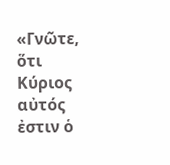«Γνῶτε, ὅτι Κύριος αὐτός ἐστιν ὁ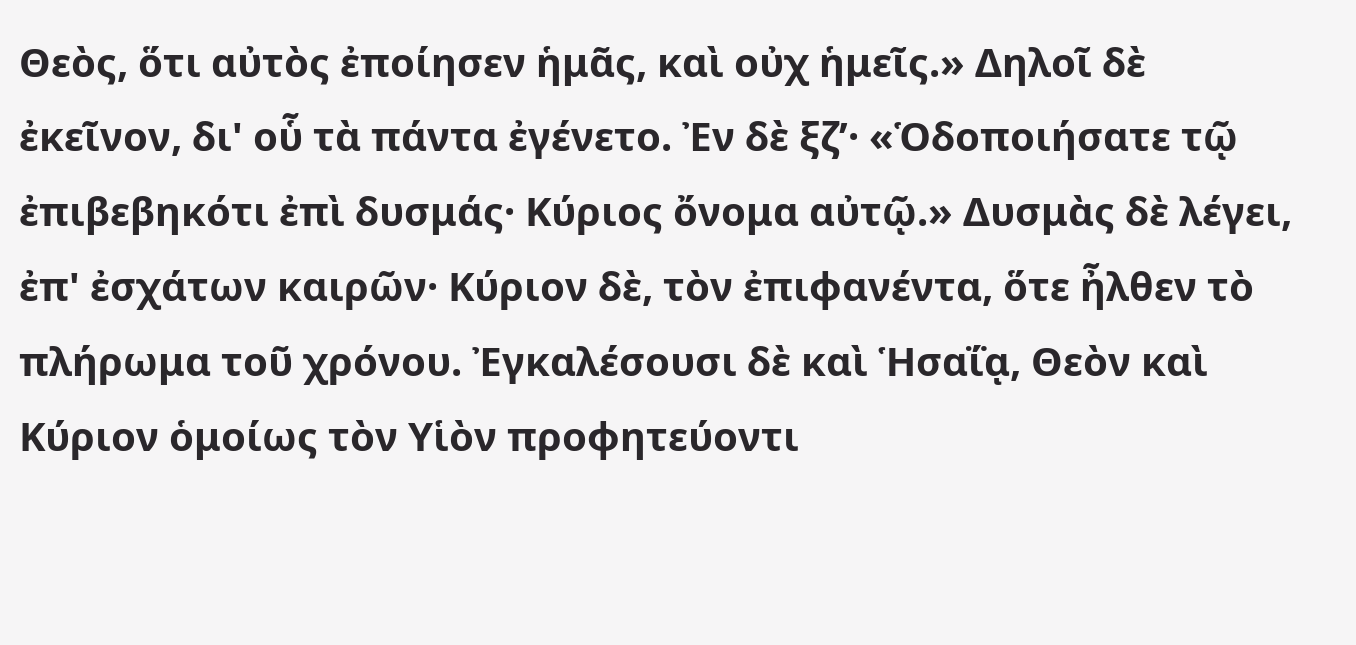Θεὸς, ὅτι αὐτὸς ἐποίησεν ἡμᾶς, καὶ οὐχ ἡμεῖς.» Δηλοῖ δὲ ἐκεῖνον, δι' οὗ τὰ πάντα ἐγένετο. Ἐν δὲ ξζʹ· «Ὁδοποιήσατε τῷ ἐπιβεβηκότι ἐπὶ δυσμάς· Κύριος ὄνομα αὐτῷ.» Δυσμὰς δὲ λέγει, ἐπ' ἐσχάτων καιρῶν· Κύριον δὲ, τὸν ἐπιφανέντα, ὅτε ἦλθεν τὸ πλήρωμα τοῦ χρόνου. Ἐγκαλέσουσι δὲ καὶ Ἡσαΐᾳ, Θεὸν καὶ Κύριον ὁμοίως τὸν Υἱὸν προφητεύοντι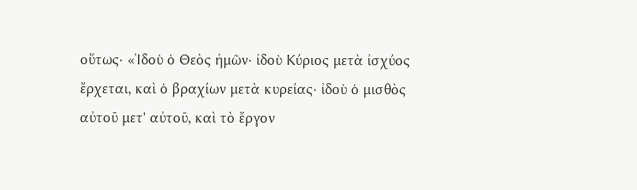οὕτως· «Ἰδοὺ ὁ Θεὸς ἡμῶν· ἰδοὺ Κύριος μετὰ ἰσχύος ἔρχεται, καὶ ὁ βραχίων μετὰ κυρείας· ἰδοὺ ὁ μισθὸς αὐτοῦ μετ' αὐτοῦ, καὶ τὸ ἔργον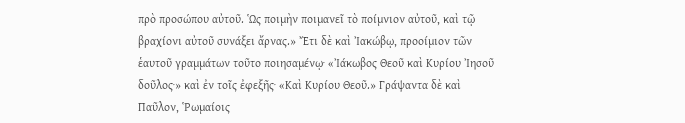πρὸ προσώπου αὐτοῦ. Ὡς ποιμὴν ποιμανεῖ τὸ ποίμνιον αὐτοῦ, καὶ τῷ βραχίονι αὐτοῦ συνάξει ἄρνας.» Ἔτι δὲ καὶ Ἰακώβῳ, προοίμιον τῶν ἑαυτοῦ γραμμάτων τοῦτο ποιησαμένῳ· «Ἰάκωβος Θεοῦ καὶ Κυρίου Ἰησοῦ δοῦλος·» καὶ ἐν τοῖς ἐφεξῆς· «Καὶ Κυρίου Θεοῦ.» Γράψαντα δὲ καὶ Παῦλον, Ῥωμαίοις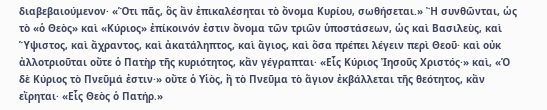διαβεβαιούμενον· «Ὅτι πᾶς, ὃς ἂν ἐπικαλέσηται τὸ ὄνομα Κυρίου, σωθήσεται.» Ἢ συνθῶνται, ὡς τὸ «ὁ Θεὸς» καὶ «Κύριος» ἐπίκοινόν ἐστιν ὄνομα τῶν τριῶν ὑποστάσεων, ὡς καὶ Βασιλεὺς, καὶ Ὕψιστος, καὶ ἄχραντος, καὶ ἀκατάληπτος, καὶ ἅγιος, καὶ ὅσα πρέπει λέγειν περὶ Θεοῦ· καὶ οὐκ ἀλλοτριοῦται οὔτε ὁ Πατὴρ τῆς κυριότητος, κἂν γέγραπται· «Εἷς Κύριος Ἰησοῦς Χριστός·» καὶ, «Ὁ δὲ Κύριος τὸ Πνεῦμά ἐστιν·» οὔτε ὁ Υἱὸς, ἢ τὸ Πνεῦμα τὸ ἅγιον ἐκβάλλεται τῆς θεότητος, κἂν εἴρηται· «Εἷς Θεὸς ὁ Πατήρ.»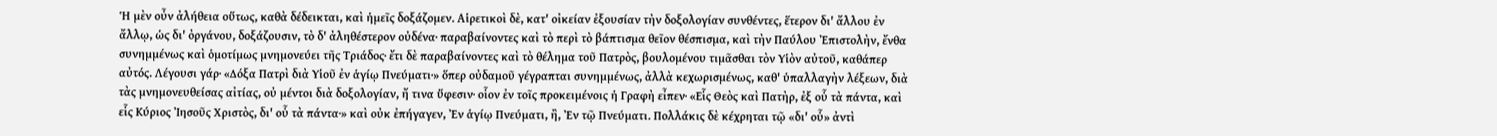Ἡ μὲν οὖν ἀλήθεια οὕτως, καθὰ δέδεικται, καὶ ἡμεῖς δοξάζομεν. Αἱρετικοὶ δὲ, κατ' οἰκείαν ἐξουσίαν τὴν δοξολογίαν συνθέντες, ἕτερον δι' ἄλλου ἐν ἄλλῳ, ὡς δι' ὀργάνου, δοξάζουσιν, τὸ δ' ἀληθέστερον οὐδένα· παραβαίνοντες καὶ τὸ περὶ τὸ βάπτισμα θεῖον θέσπισμα, καὶ τὴν Παύλου Ἐπιστολὴν, ἔνθα συνημμένως καὶ ὁμοτίμως μνημονεύει τῆς Τριάδος· ἔτι δὲ παραβαίνοντες καὶ τὸ θέλημα τοῦ Πατρὸς, βουλομένου τιμᾶσθαι τὸν Υἱὸν αὐτοῦ, καθάπερ αὐτός. Λέγουσι γάρ· «Δόξα Πατρὶ διὰ Υἱοῦ ἐν ἁγίῳ Πνεύματι·» ὅπερ οὐδαμοῦ γέγραπται συνημμένως, ἀλλὰ κεχωρισμένως, καθ' ὑπαλλαγὴν λέξεων, διὰ τὰς μνημονευθείσας αἰτίας, οὐ μέντοι διὰ δοξολογίαν, ἤ τινα ὕφεσιν· οἷον ἐν τοῖς προκειμένοις ἡ Γραφὴ εἶπεν· «Εἷς Θεὸς καὶ Πατὴρ, ἐξ οὗ τὰ πάντα, καὶ εἷς Κύριος Ἰησοῦς Χριστὸς, δι' οὗ τὰ πάντα·» καὶ οὐκ ἐπήγαγεν, Ἐν ἁγίῳ Πνεύματι, ἢ, Ἐν τῷ Πνεύματι. Πολλάκις δὲ κέχρηται τῷ «δι' οὗ» ἀντὶ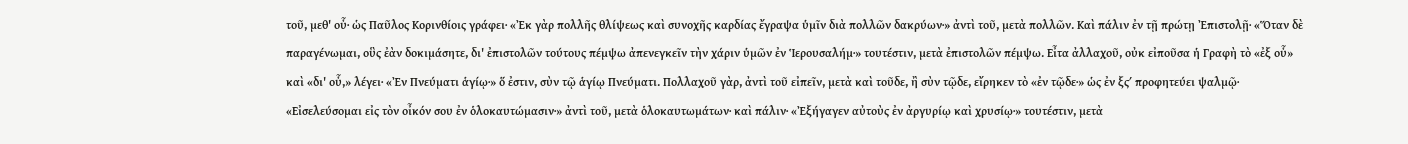τοῦ, μεθ' οὗ· ὡς Παῦλος Κορινθίοις γράφει· «Ἐκ γὰρ πολλῆς θλίψεως καὶ συνοχῆς καρδίας ἔγραψα ὑμῖν διὰ πολλῶν δακρύων·» ἀντὶ τοῦ, μετὰ πολλῶν. Καὶ πάλιν ἐν τῇ πρώτῃ Ἐπιστολῇ· «Ὅταν δὲ παραγένωμαι, οὓς ἐὰν δοκιμάσητε, δι' ἐπιστολῶν τούτους πέμψω ἀπενεγκεῖν τὴν χάριν ὑμῶν ἐν Ἱερουσαλήμ·» τουτέστιν, μετὰ ἐπιστολῶν πέμψω. Εἶτα ἀλλαχοῦ, οὐκ εἰποῦσα ἡ Γραφὴ τὸ «ἐξ οὗ» καὶ «δι' οὗ,» λέγει· «Ἐν Πνεύματι ἁγίῳ·» ὅ ἐστιν, σὺν τῷ ἁγίῳ Πνεύματι. Πολλαχοῦ γὰρ, ἀντὶ τοῦ εἰπεῖν, μετὰ καὶ τοῦδε, ἢ σὺν τῷδε, εἴρηκεν τὸ «ἐν τῷδε·» ὡς ἐν ξςʹ προφητεύει ψαλμῷ· «Εἰσελεύσομαι εἰς τὸν οἶκόν σου ἐν ὁλοκαυτώμασιν·» ἀντὶ τοῦ, μετὰ ὁλοκαυτωμάτων· καὶ πάλιν· «Ἐξήγαγεν αὐτοὺς ἐν ἀργυρίῳ καὶ χρυσίῳ·» τουτέστιν, μετὰ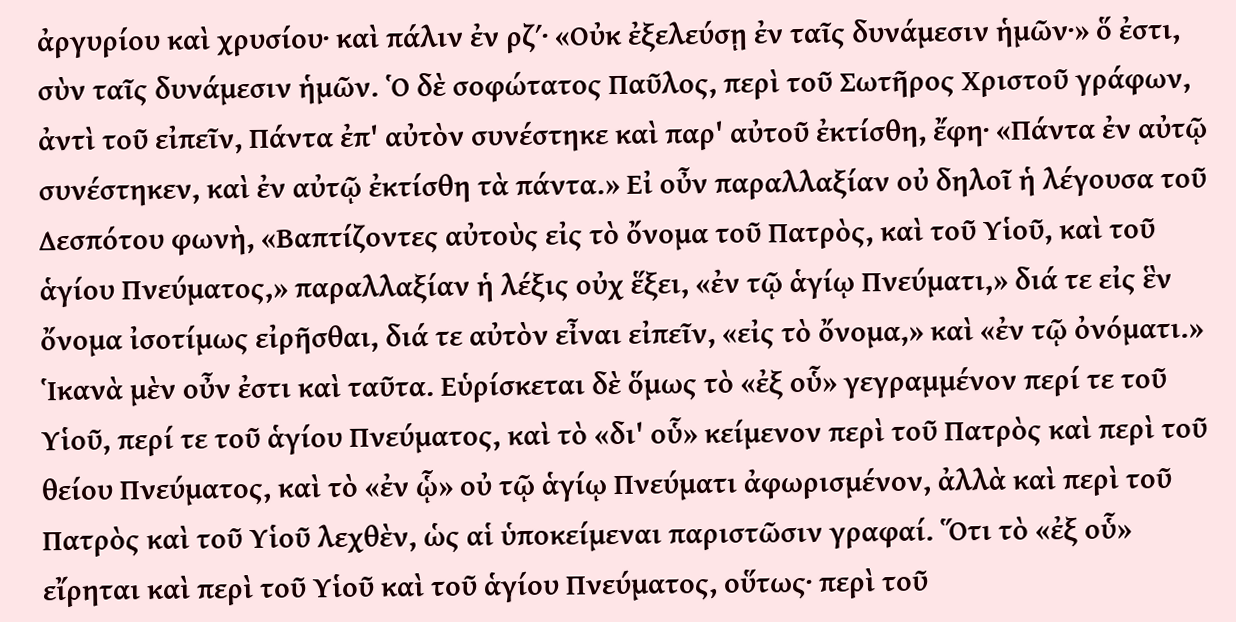ἀργυρίου καὶ χρυσίου· καὶ πάλιν ἐν ρζʹ· «Οὐκ ἐξελεύσῃ ἐν ταῖς δυνάμεσιν ἡμῶν·» ὅ ἐστι, σὺν ταῖς δυνάμεσιν ἡμῶν. Ὁ δὲ σοφώτατος Παῦλος, περὶ τοῦ Σωτῆρος Χριστοῦ γράφων, ἀντὶ τοῦ εἰπεῖν, Πάντα ἐπ' αὐτὸν συνέστηκε καὶ παρ' αὐτοῦ ἐκτίσθη, ἔφη· «Πάντα ἐν αὐτῷ συνέστηκεν, καὶ ἐν αὐτῷ ἐκτίσθη τὰ πάντα.» Εἰ οὖν παραλλαξίαν οὐ δηλοῖ ἡ λέγουσα τοῦ Δεσπότου φωνὴ, «Βαπτίζοντες αὐτοὺς εἰς τὸ ὄνομα τοῦ Πατρὸς, καὶ τοῦ Υἱοῦ, καὶ τοῦ ἁγίου Πνεύματος,» παραλλαξίαν ἡ λέξις οὐχ ἕξει, «ἐν τῷ ἁγίῳ Πνεύματι,» διά τε εἰς ἓν ὄνομα ἰσοτίμως εἰρῆσθαι, διά τε αὐτὸν εἶναι εἰπεῖν, «εἰς τὸ ὄνομα,» καὶ «ἐν τῷ ὀνόματι.» Ἱκανὰ μὲν οὖν ἐστι καὶ ταῦτα. Εὑρίσκεται δὲ ὅμως τὸ «ἐξ οὗ» γεγραμμένον περί τε τοῦ Υἱοῦ, περί τε τοῦ ἁγίου Πνεύματος, καὶ τὸ «δι' οὗ» κείμενον περὶ τοῦ Πατρὸς καὶ περὶ τοῦ θείου Πνεύματος, καὶ τὸ «ἐν ᾧ» οὐ τῷ ἁγίῳ Πνεύματι ἀφωρισμένον, ἀλλὰ καὶ περὶ τοῦ Πατρὸς καὶ τοῦ Υἱοῦ λεχθὲν, ὡς αἱ ὑποκείμεναι παριστῶσιν γραφαί. Ὅτι τὸ «ἐξ οὗ» εἴρηται καὶ περὶ τοῦ Υἱοῦ καὶ τοῦ ἁγίου Πνεύματος, οὕτως· περὶ τοῦ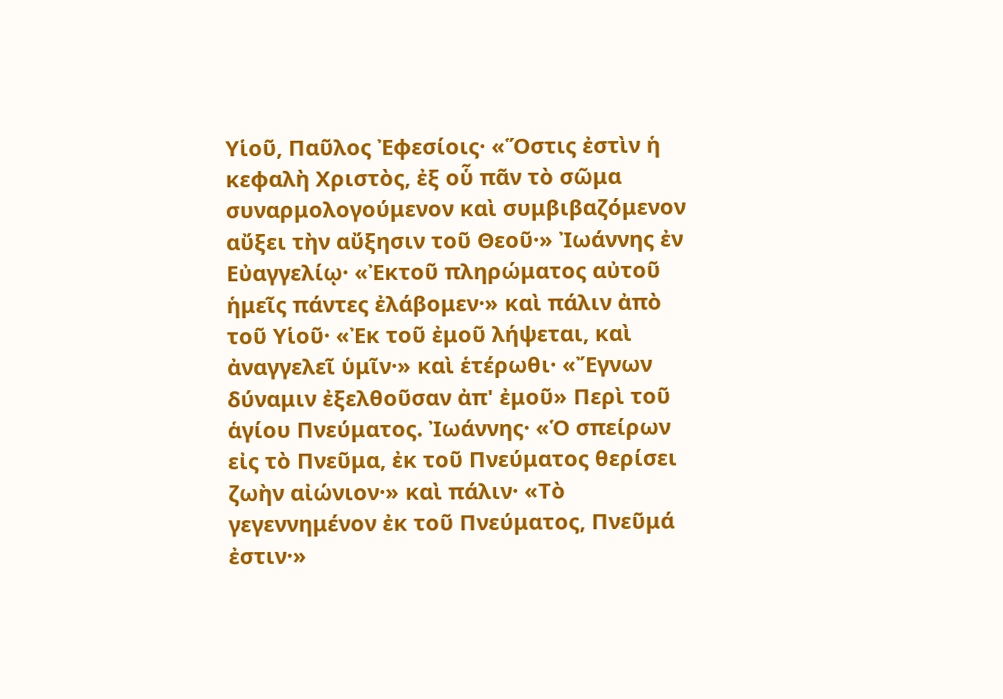Υἱοῦ, Παῦλος Ἐφεσίοις· «Ὅστις ἐστὶν ἡ κεφαλὴ Χριστὸς, ἐξ οὗ πᾶν τὸ σῶμα συναρμολογούμενον καὶ συμβιβαζόμενον αὔξει τὴν αὔξησιν τοῦ Θεοῦ·» Ἰωάννης ἐν Εὐαγγελίῳ· «Ἐκτοῦ πληρώματος αὐτοῦ ἡμεῖς πάντες ἐλάβομεν·» καὶ πάλιν ἀπὸ τοῦ Υἱοῦ· «Ἐκ τοῦ ἐμοῦ λήψεται, καὶ ἀναγγελεῖ ὑμῖν·» καὶ ἑτέρωθι· «Ἔγνων δύναμιν ἐξελθοῦσαν ἀπ' ἐμοῦ» Περὶ τοῦ ἁγίου Πνεύματος. Ἰωάννης· «Ὁ σπείρων εἰς τὸ Πνεῦμα, ἐκ τοῦ Πνεύματος θερίσει ζωὴν αἰώνιον·» καὶ πάλιν· «Τὸ γεγεννημένον ἐκ τοῦ Πνεύματος, Πνεῦμά ἐστιν·»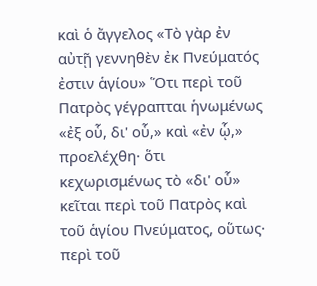καὶ ὁ ἄγγελος «Τὸ γὰρ ἐν αὐτῇ γεννηθὲν ἐκ Πνεύματός ἐστιν ἁγίου» Ὅτι περὶ τοῦ Πατρὸς γέγραπται ἡνωμένως «ἐξ οὗ, δι' οὗ,» καὶ «ἐν ᾧ,» προελέχθη· ὅτι κεχωρισμένως τὸ «δι' οὗ» κεῖται περὶ τοῦ Πατρὸς καὶ τοῦ ἁγίου Πνεύματος, οὕτως· περὶ τοῦ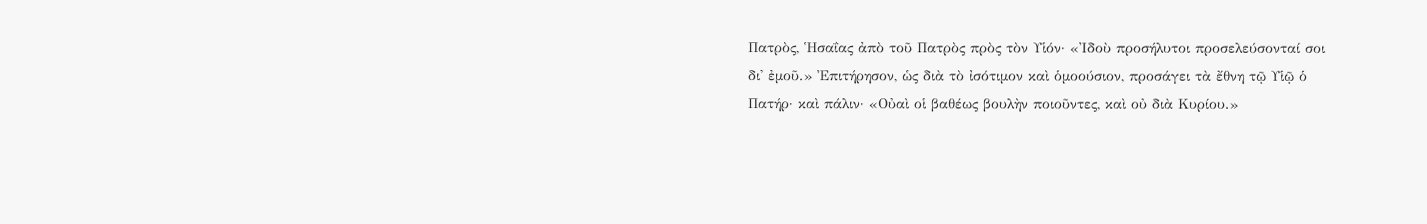Πατρὸς, Ἡσαΐας ἀπὸ τοῦ Πατρὸς πρὸς τὸν Υἱόν· «Ἰδοὺ προσήλυτοι προσελεύσονταί σοι δι' ἐμοῦ.» Ἐπιτήρησον, ὡς διὰ τὸ ἰσότιμον καὶ ὁμοούσιον, προσάγει τὰ ἔθνη τῷ Υἱῷ ὁ Πατήρ· καὶ πάλιν· «Οὐαὶ οἱ βαθέως βουλὴν ποιοῦντες, καὶ οὐ διὰ Κυρίου.»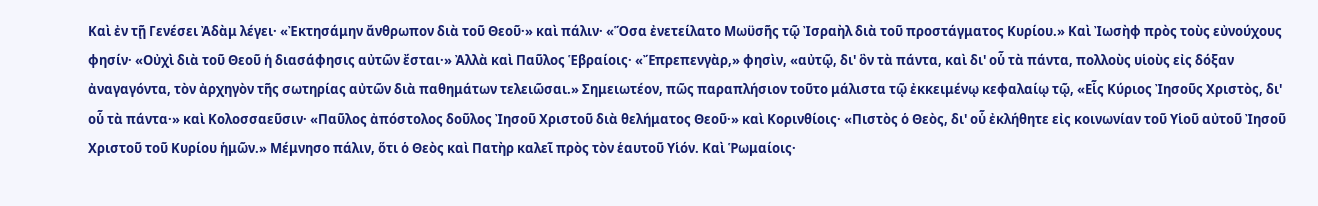Καὶ ἐν τῇ Γενέσει Ἀδὰμ λέγει· «Ἐκτησάμην ἄνθρωπον διὰ τοῦ Θεοῦ·» καὶ πάλιν· «Ὅσα ἐνετείλατο Μωϋσῆς τῷ Ἰσραὴλ διὰ τοῦ προστάγματος Κυρίου.» Καὶ Ἰωσὴφ πρὸς τοὺς εὐνούχους φησίν· «Οὐχὶ διὰ τοῦ Θεοῦ ἡ διασάφησις αὐτῶν ἔσται·» Ἀλλὰ καὶ Παῦλος Ἑβραίοις· «Ἔπρεπενγὰρ,» φησὶν, «αὐτῷ, δι' ὃν τὰ πάντα, καὶ δι' οὗ τὰ πάντα, πολλοὺς υἱοὺς εἰς δόξαν ἀναγαγόντα, τὸν ἀρχηγὸν τῆς σωτηρίας αὐτῶν διὰ παθημάτων τελειῶσαι.» Σημειωτέον, πῶς παραπλήσιον τοῦτο μάλιστα τῷ ἐκκειμένῳ κεφαλαίῳ τῷ, «Εἷς Κύριος Ἰησοῦς Χριστὸς, δι' οὗ τὰ πάντα·» καὶ Κολοσσαεῦσιν· «Παῦλος ἀπόστολος δοῦλος Ἰησοῦ Χριστοῦ διὰ θελήματος Θεοῦ·» καὶ Κορινθίοις· «Πιστὸς ὁ Θεὸς, δι' οὗ ἐκλήθητε εἰς κοινωνίαν τοῦ Υἱοῦ αὐτοῦ Ἰησοῦ Χριστοῦ τοῦ Κυρίου ἡμῶν.» Μέμνησο πάλιν, ὅτι ὁ Θεὸς καὶ Πατὴρ καλεῖ πρὸς τὸν ἑαυτοῦ Υἱόν. Καὶ Ῥωμαίοις·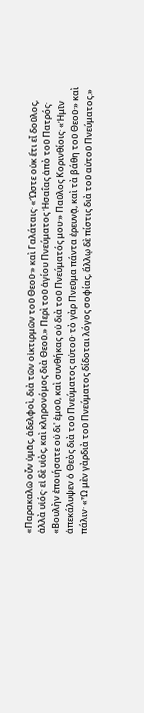«Παρακαλῶ οὖν ὑμᾶς, ἀδελφοὶ, διὰ τῶν οἰκτιρμῶν τοῦ Θεοῦ·» καὶ Γαλάταις· «Ὥστε οὐκ ἔτι εἶ δοῦλος, ἀλλὰ υἱός· εἰ δὲ υἱὸς, καὶ κληρονόμος διὰ Θεοῦ.» Περὶ τοῦ ἁγίου Πνεύματος Ἡσαΐας ἀπὸ τοῦ Πατρός· «Βουλὴν ἐποιήσατε οὐ δι' ἐμοῦ, καὶ συνθήκας οὐ διὰ τοῦ Πνεύματός μου·» Παῦλος Κορινθίοις· «Ἡμῖν ἀπεκάλυψεν ὁ Θεὸς διὰ τοῦ Πνεύματος αὐτοῦ· τὸ γὰρ Πνεῦμα πάντα ἐρευνᾷ, καὶ τὰ βάθη τοῦ Θεοῦ·» καὶ πάλιν· «Ὧ μὲν γὰρδιὰ τοῦ Πνεύματος δίδοται λόγος σοφίας, ἄλλῳ δὲ πίστις διὰ τοῦ αὐτοῦ Πνεύματος.»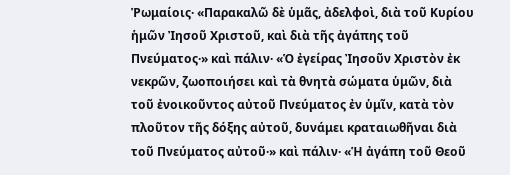Ῥωμαίοις· «Παρακαλῶ δὲ ὑμᾶς, ἀδελφοὶ, διὰ τοῦ Κυρίου ἡμῶν Ἰησοῦ Χριστοῦ, καὶ διὰ τῆς ἀγάπης τοῦ Πνεύματος·» καὶ πάλιν· «Ὁ ἐγείρας Ἰησοῦν Χριστὸν ἐκ νεκρῶν, ζωοποιήσει καὶ τὰ θνητὰ σώματα ὑμῶν, διὰ τοῦ ἐνοικοῦντος αὐτοῦ Πνεύματος ἐν ὑμῖν, κατὰ τὸν πλοῦτον τῆς δόξης αὐτοῦ, δυνάμει κραταιωθῆναι διὰ τοῦ Πνεύματος αὐτοῦ·» καὶ πάλιν· «Ἡ ἀγάπη τοῦ Θεοῦ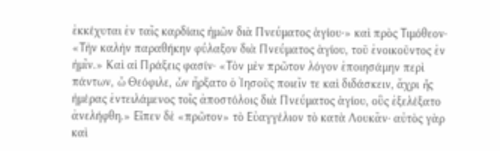ἐκκέχυται ἐν ταῖς καρδίαις ἡμῶν διὰ Πνεύματος ἁγίου·» καὶ πρὸς Τιμόθεον· «Τὴν καλὴν παραθήκην φύλαξον διὰ Πνεύματος ἁγίου, τοῦ ἐνοικοῦντος ἐν ἡμῖν.» Καὶ αἱ Πράξεις φασίν· «Τὸν μὲν πρῶτον λόγον ἐποιησάμην περὶ πάντων, ὦ Θεόφιλε, ὧν ἤρξατο ὁ Ἰησοῦς ποιεῖν τε καὶ διδάσκειν, ἄχρι ἧς ἡμέρας ἐντειλάμενος τοῖς ἀποστόλοις διὰ Πνεύματος ἁγίου, οὓς ἐξελέξατο ἀνελήφθη.» Εἶπεν δὲ «πρῶτον» τὸ Εὐαγγέλιον τὸ κατὰ Λουκᾶν· αὐτὸς γὰρ καὶ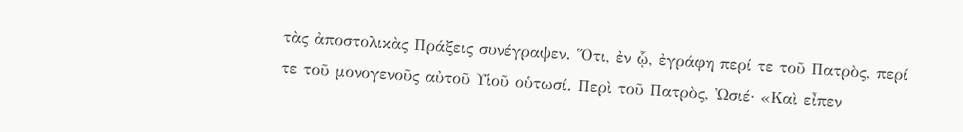τὰς ἀποστολικὰς Πράξεις συνέγραψεν. Ὅτι, ἐν ᾧ, ἐγράφη περί τε τοῦ Πατρὸς, περί τε τοῦ μονογενοῦς αὐτοῦ Υἱοῦ οὑτωσί. Περὶ τοῦ Πατρὸς, Ὠσιέ· «Καὶ εἶπεν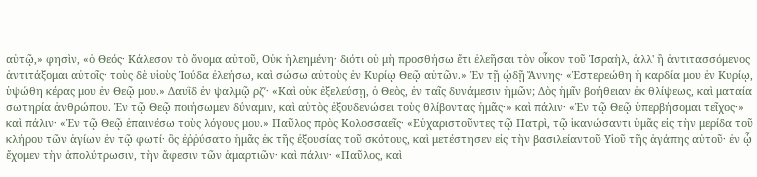αὐτῷ,» φησὶν, «ὁ Θεός· Κάλεσον τὸ ὄνομα αὐτοῦ, Οὐκ ἠλεημένη· διότι οὐ μὴ προσθήσω ἔτι ἐλεῆσαι τὸν οἶκον τοῦ Ἰσραὴλ, ἀλλ' ἢ ἀντιτασσόμενος ἀντιτάξομαι αὐτοῖς· τοὺς δὲ υἱοὺς Ἰούδα ἐλεήσω, καὶ σώσω αὐτοὺς ἐν Κυρίῳ Θεῷ αὐτῶν.» Ἐν τῇ ᾠδῇ Ἄννης· «Ἐστερεώθη ἡ καρδία μου ἐν Κυρίῳ, ὑψώθη κέρας μου ἐν Θεῷ μου.» Δαυῒδ ἐν ψαλμῷ ρζʹ· «Καὶ οὐκ ἐξελεύσῃ, ὁ Θεὸς, ἐν ταῖς δυνάμεσιν ἡμῶν; Δὸς ἡμῖν βοήθειαν ἐκ θλίψεως, καὶ ματαία σωτηρία ἀνθρώπου. Ἐν τῷ Θεῷ ποιήσωμεν δύναμιν, καὶ αὐτὸς ἐξουδενώσει τοὺς θλίβοντας ἡμᾶς·» καὶ πάλιν· «Ἐν τῷ Θεῷ ὑπερβήσομαι τεῖχος·» καὶ πάλιν· «Ἐν τῷ Θεῷ ἐπαινέσω τοὺς λόγους μου.» Παῦλος πρὸς Κολοσσαεῖς· «Εὐχαριστοῦντες τῷ Πατρὶ, τῷ ἱκανώσαντι ὑμᾶς εἰς τὴν μερίδα τοῦ κλήρου τῶν ἁγίων ἐν τῷ φωτί· ὃς ἐῤῥύσατο ἡμᾶς ἐκ τῆς ἐξουσίας τοῦ σκότους, καὶ μετέστησεν εἰς τὴν βασιλείαντοῦ Υἱοῦ τῆς ἀγάπης αὐτοῦ· ἐν ᾧ ἔχομεν τὴν ἀπολύτρωσιν, τὴν ἄφεσιν τῶν ἁμαρτιῶν· καὶ πάλιν· «Παῦλος, καὶ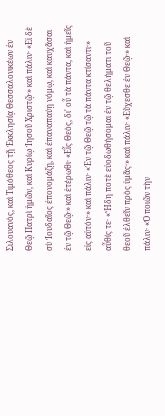Σιλουανὸς, καὶ Τιμόθεος τῇ Ἐκκλησίᾳ Θεσσαλονικέων ἐν Θεῷ Πατρὶ ἡμῶν, καὶ Κυρίῳ Ἰησοῦ Χριστῷ·» καὶ πάλιν· «Εἰ δὲ σὺ Ἰουδαῖος ἐπονομάζῃ, καὶ ἐπαναπαύῃ νόμῳ, καὶ καυχᾶσαι ἐν τῷ Θεῷ·» καὶ ἑτέρωθι· «Εἷς Θεὸς, δι' οὗ τὰ πάντα, καὶ ἡμεῖς εἰς αὐτόν·» καὶ πάλιν· «Ἐν τῷ Θεῷ τῷ τὰ πάντα κτίσαντι·» αὖθίς τε· «Ἤδη ποτὲ εὐοδωθήσομαι ἐν τῷ θελήματι τοῦ θεοῦ ἐλθεῖν πρὸς ὑμᾶς·» καὶ πάλιν· «Εὔχεσθε ἐν Θεῷ·» καὶ πάλιν· «Ὁ ποιῶν τὴν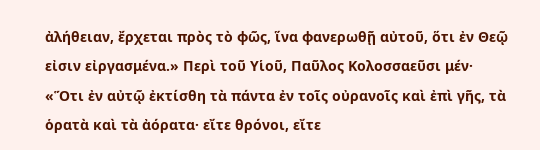ἀλήθειαν, ἔρχεται πρὸς τὸ φῶς, ἵνα φανερωθῇ αὐτοῦ, ὅτι ἐν Θεῷ εἰσιν εἰργασμένα.» Περὶ τοῦ Υἱοῦ, Παῦλος Κολοσσαεῦσι μέν· «Ὅτι ἐν αὐτῷ ἐκτίσθη τὰ πάντα ἐν τοῖς οὐρανοῖς καὶ ἐπὶ γῆς, τὰ ὁρατὰ καὶ τὰ ἀόρατα· εἴτε θρόνοι, εἴτε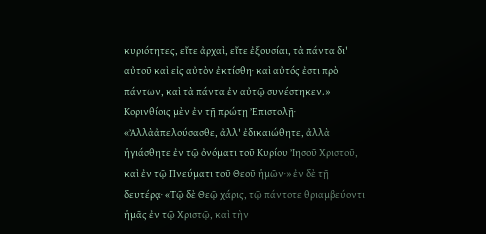κυριότητες, εἴτε ἀρχαὶ, εἴτε ἐξουσίαι, τὰ πάντα δι' αὐτοῦ καὶ εἰς αὐτὸν ἐκτίσθη· καὶ αὐτός ἐστι πρὸ πάντων, καὶ τὰ πάντα ἐν αὐτῷ συνέστηκεν.» Κορινθίοις μὲν ἐν τῇ πρώτῃ Ἐπιστολῇ· «Ἀλλὰἀπελούσασθε, ἀλλ' ἐδικαιώθητε, ἀλλὰ ἡγιάσθητε ἐν τῷ ὀνόματι τοῦ Κυρίου Ἰησοῦ Χριστοῦ, καὶ ἐν τῷ Πνεύματι τοῦ Θεοῦ ἡμῶν·» ἐν δὲ τῇ δευτέρᾳ· «Τῷ δὲ Θεῷ χάρις, τῷ πάντοτε θριαμβεύοντι ἡμᾶς ἐν τῷ Χριστῷ, καὶ τὴν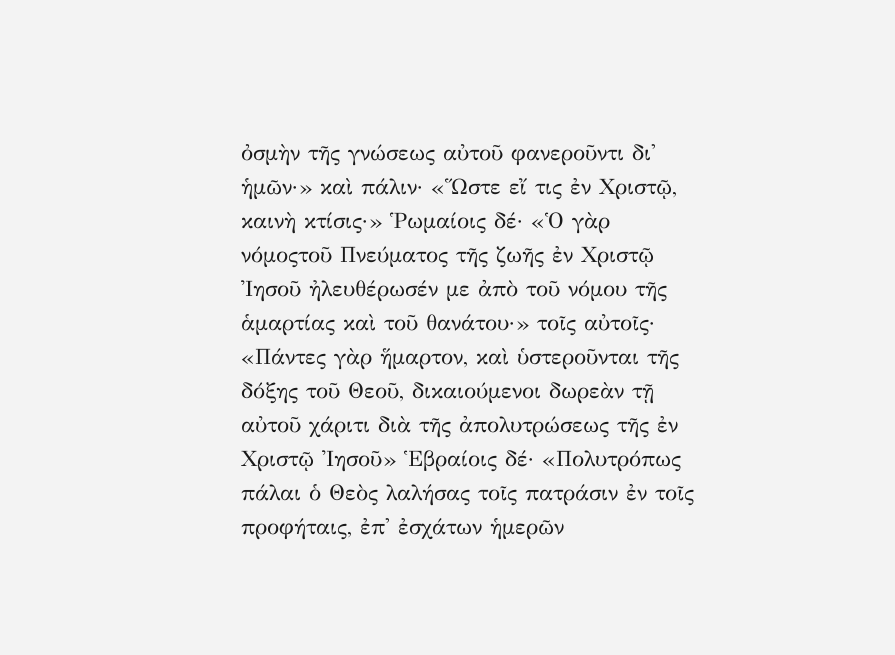ὀσμὴν τῆς γνώσεως αὐτοῦ φανεροῦντι δι' ἡμῶν·» καὶ πάλιν· «Ὥστε εἴ τις ἐν Χριστῷ, καινὴ κτίσις·» Ῥωμαίοις δέ· «Ὁ γὰρ νόμοςτοῦ Πνεύματος τῆς ζωῆς ἐν Χριστῷ Ἰησοῦ ἠλευθέρωσέν με ἀπὸ τοῦ νόμου τῆς ἁμαρτίας καὶ τοῦ θανάτου·» τοῖς αὐτοῖς· «Πάντες γὰρ ἥμαρτον, καὶ ὑστεροῦνται τῆς δόξης τοῦ Θεοῦ, δικαιούμενοι δωρεὰν τῇ αὐτοῦ χάριτι διὰ τῆς ἀπολυτρώσεως τῆς ἐν Χριστῷ Ἰησοῦ» Ἑβραίοις δέ· «Πολυτρόπως πάλαι ὁ Θεὸς λαλήσας τοῖς πατράσιν ἐν τοῖς προφήταις, ἐπ' ἐσχάτων ἡμερῶν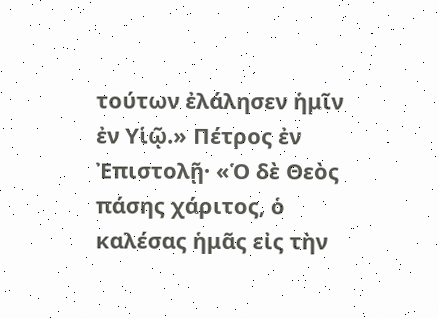τούτων ἐλάλησεν ἡμῖν ἐν Υἱῷ.» Πέτρος ἐν Ἐπιστολῇ· «Ὁ δὲ Θεὸς πάσης χάριτος, ὁ καλέσας ἡμᾶς εἰς τὴν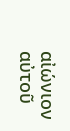αἰώνιον αὐτοῦ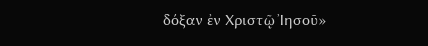δόξαν ἐν Χριστῷ Ἰησοῦ»